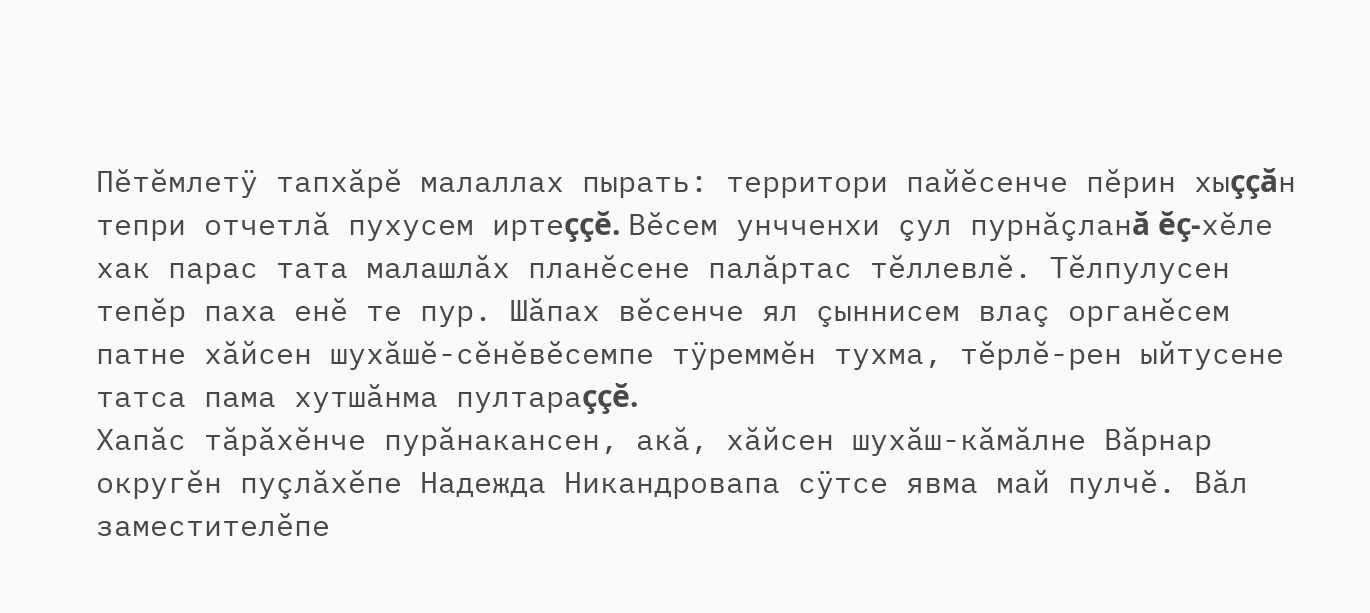Пĕтĕмлетÿ тапхăрĕ малаллах пырать: территори пайĕсенче пĕрин хыççăн тепри отчетлă пухусем иртеççĕ. Вĕсем унчченхи çул пурнăçланă ĕç-хĕле хак парас тата малашлăх планĕсене палăртас тĕллевлĕ. Тĕлпулусен тепĕр паха енĕ те пур. Шăпах вĕсенче ял çыннисем влаç органĕсем патне хăйсен шухăшĕ-сĕнĕвĕсемпе тÿреммĕн тухма, тĕрлĕ-рен ыйтусене татса пама хутшăнма пултараççĕ.
Хапăс тăрăхĕнче пурăнакансен, акă, хăйсен шухăш-кăмăлне Вăрнар округĕн пуçлăхĕпе Надежда Никандровапа сÿтсе явма май пулчĕ. Вăл заместителĕпе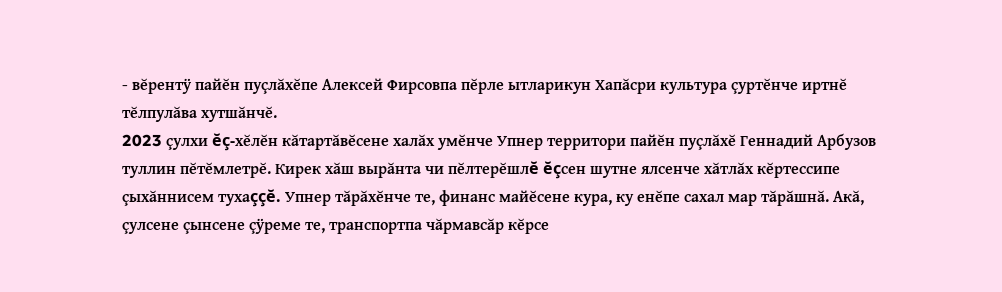- вĕрентÿ пайĕн пуçлăхĕпе Алексей Фирсовпа пĕрле ытларикун Хапăсри культура çуртĕнче иртнĕ тĕлпулăва хутшăнчĕ.
2023 çулхи ĕç-хĕлĕн кăтартăвĕсене халăх умĕнче Упнер территори пайĕн пуçлăхĕ Геннадий Арбузов туллин пĕтĕмлетрĕ. Кирек хăш вырăнта чи пĕлтерĕшлĕ ĕçсен шутне ялсенче хăтлăх кĕртессипе çыхăннисем тухаççĕ. Упнер тăрăхĕнче те, финанс майĕсене кура, ку енĕпе сахал мар тăрăшнă. Акă, çулсене çынсене çÿреме те, транспортпа чăрмавсăр кĕрсе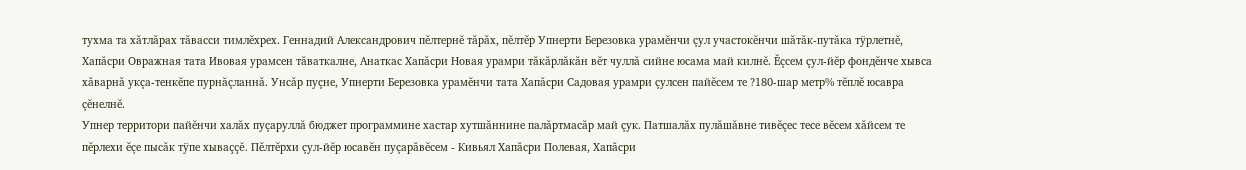тухма та хăтлăрах тăвасси тимлĕхрех. Геннадий Александрович пĕлтернĕ тăрăх, пĕлтĕр Упнерти Березовка урамĕнчи çул участокĕнчи шăтăк-путăка тÿрлетнĕ, Хапăсри Овражная тата Ивовая урамсен тăваткалне, Анаткас Хапăсри Новая урамри тăкăрлăкăн вĕт чуллă сийне юсама май килнĕ. Ĕçсем çул-йĕр фондĕнче хывса хăварнă укçа-тенкĕпе пурнăçланнă. Унсăр пуçне, Упнерти Березовка урамĕнчи тата Хапăсри Садовая урамри çулсен пайĕсем те ?180-шар метр% тĕплĕ юсавра çĕнелнĕ.
Упнер территори пайĕнчи халăх пуçаруллă бюджет программине хастар хутшăннине палăртмасăр май çук. Патшалăх пулăшăвне тивĕçес тесе вĕсем хăйсем те пĕрлехи ĕçе пысăк тÿпе хываççĕ. Пĕлтĕрхи çул-йĕр юсавĕн пуçарăвĕсем - Кивьял Хапăсри Полевая, Хапăсри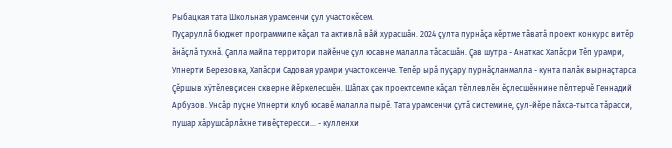Рыбацкая тата Школьная урамсенчи çул участокĕсем.
Пуçаруллă бюджет программипе кăçал та активлă вăй хурасшăн. 2024 çулта пурнăçа кĕртме тăватă проект конкурс витĕр ăнăçлă тухнă. Çапла майпа территори пайĕнче çул юсавне малалла тăсасшăн. Çав шутра - Анаткас Хапăсри Тĕп урамри, Упнерти Березовка, Хапăсри Садовая урамри участоксенче. Тепĕр ырă пуçару пурнăçланмалла - кунта палăк вырнаçтарса Çĕршыв хÿтĕлевçисен скверне йĕркелесшĕн. Шăпах çак проектсемпе кăçал тĕллевлĕн ĕçлесшĕннине пĕлтерчĕ Геннадий Арбузов. Унсăр пуçне Упнерти клуб юсавĕ малалла пырĕ. Тата урамсенчи çутă системине, çул-йĕре пăхса-тытса тăрасси, пушар хăрушсăрлăхне тивĕçтересси... - кулленхи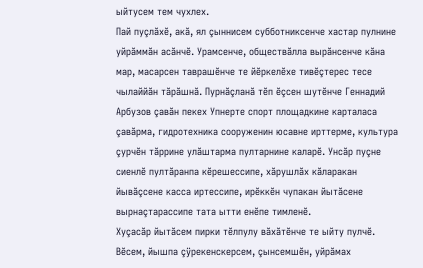ыйтусем тем чухлех.
Пай пуçлăхĕ, акă, ял çыннисем субботниксенче хастар пулнине уйрăммăн асăнчĕ. Урамсенче, обществăлла вырăнсенче кăна мар, масарсен таврашĕнче те йĕркелĕхе тивĕçтерес тесе чылаййăн тăрăшнă. Пурнăçланă тĕп ĕçсен шутĕнче Геннадий Арбузов çавăн пекех Упнерте спорт площадкине карталаса çавăрма, гидротехника сооруженин юсавне ирттерме, культура çурчĕн тăррине улăштарма пултарнине каларĕ. Унсăр пуçне сиенлĕ пултăранпа кĕрешессипе, хăрушлăх кăларакан йывăçсене касса иртессипе, ирĕккĕн чупакан йытăсене вырнаçтарассипе тата ытти енĕпе тимленĕ.
Хуçасăр йытăсем пирки тĕлпулу вăхăтĕнче те ыйту пулчĕ. Вĕсем, йышпа çÿрекенскерсем, çынсемшĕн, уйрăмах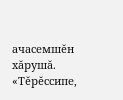ачасемшĕн хăрушă. «Тĕрĕссипе,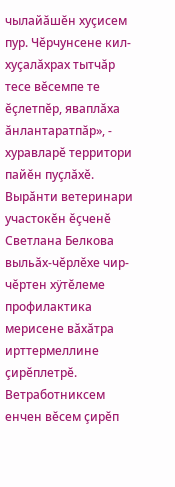чылайăшĕн хуçисем пур. Чĕрчунсене кил-хуçалăхрах тытчăр тесе вĕсемпе те ĕçлетпĕр, яваплăха ăнлантаратпăр», - хуравларĕ территори пайĕн пуçлăхĕ.
Вырăнти ветеринари участокĕн ĕçченĕ Светлана Белкова выльăх-чĕрлĕхе чир-чĕртен хÿтĕлеме профилактика мерисене вăхăтра ирттермеллине çирĕплетрĕ. Ветработниксем енчен вĕсем çирĕп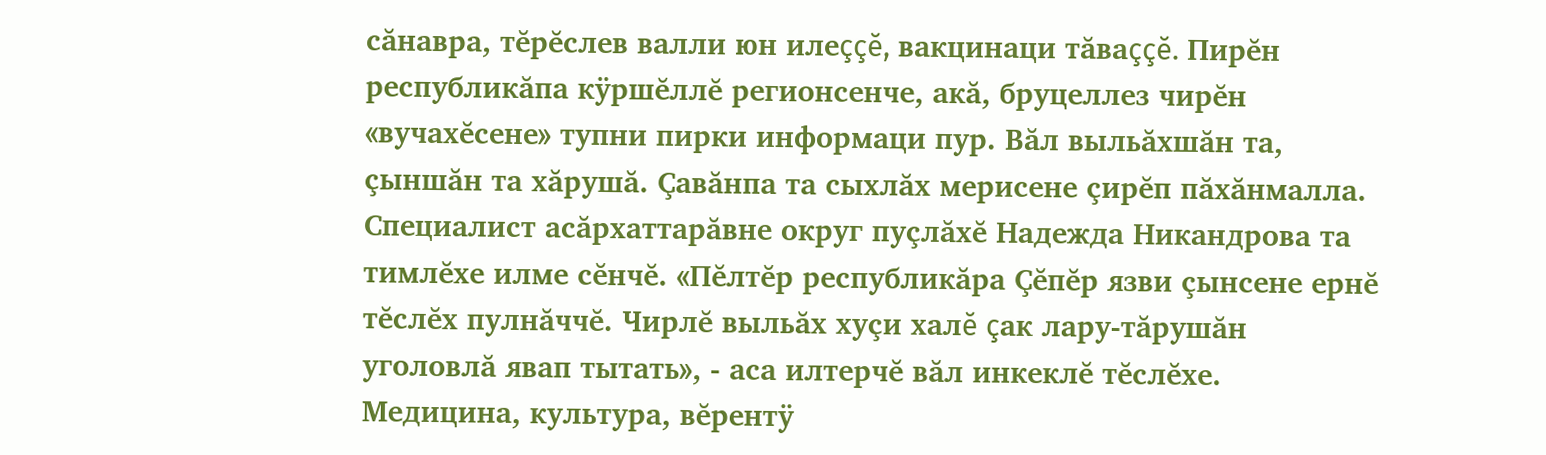сăнавра, тĕрĕслев валли юн илеççĕ, вакцинаци тăваççĕ. Пирĕн республикăпа кÿршĕллĕ регионсенче, акă, бруцеллез чирĕн «вучахĕсене» тупни пирки информаци пур. Вăл выльăхшăн та, çыншăн та хăрушă. Çавăнпа та сыхлăх мерисене çирĕп пăхăнмалла. Специалист асăрхаттарăвне округ пуçлăхĕ Надежда Никандрова та тимлĕхе илме сĕнчĕ. «Пĕлтĕр республикăра Çĕпĕр язви çынсене ернĕ тĕслĕх пулнăччĕ. Чирлĕ выльăх хуçи халĕ çак лару-тăрушăн уголовлă явап тытать», - аса илтерчĕ вăл инкеклĕ тĕслĕхе.
Медицина, культура, вĕрентÿ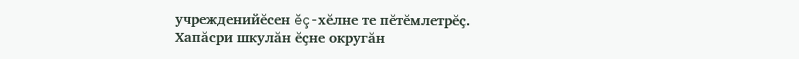учрежденийĕсен ĕç-хĕлне те пĕтĕмлетрĕç.
Хапăсри шкулăн ĕçне округăн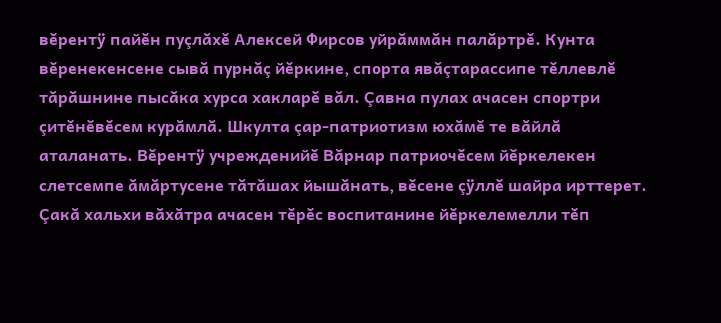вĕрентÿ пайĕн пуçлăхĕ Алексей Фирсов уйрăммăн палăртрĕ. Кунта вĕренекенсене сывă пурнăç йĕркине, спорта явăçтарассипе тĕллевлĕ тăрăшнине пысăка хурса хакларĕ вăл. Çавна пулах ачасен спортри çитĕнĕвĕсем курăмлă. Шкулта çар-патриотизм юхăмĕ те вăйлă аталанать. Вĕрентÿ учрежденийĕ Вăрнар патриочĕсем йĕркелекен слетсемпе ăмăртусене тăтăшах йышăнать, вĕсене çÿллĕ шайра ирттерет. Çакă хальхи вăхăтра ачасен тĕрĕс воспитанине йĕркелемелли тĕп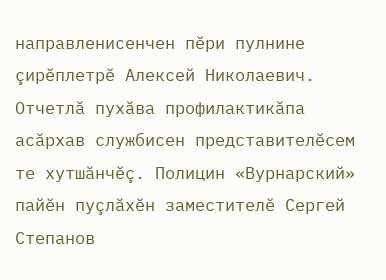направленисенчен пĕри пулнине çирĕплетрĕ Алексей Николаевич.
Отчетлă пухăва профилактикăпа асăрхав службисен представителĕсем те хутшăнчĕç. Полицин «Вурнарский» пайĕн пуçлăхĕн заместителĕ Сергей Степанов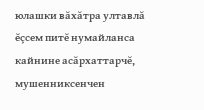юлашки вăхăтра ултавлă ĕçсем питĕ нумайланса кайнине асăрхаттарчĕ, мушенниксенчен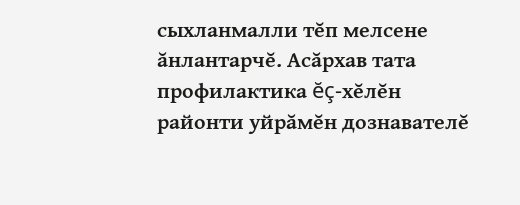сыхланмалли тĕп мелсене ăнлантарчĕ. Асăрхав тата профилактика ĕç-хĕлĕн районти уйрăмĕн дознавателĕ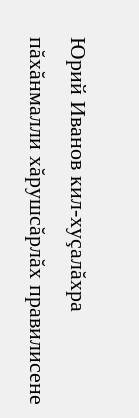Юрий Иванов кил-хуçалăхра пăхăнмалли хăрушсăрлăх правилисене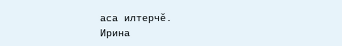аса илтерчĕ.
Ирина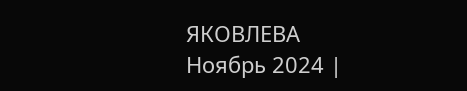ЯКОВЛЕВА
Ноябрь 2024 |